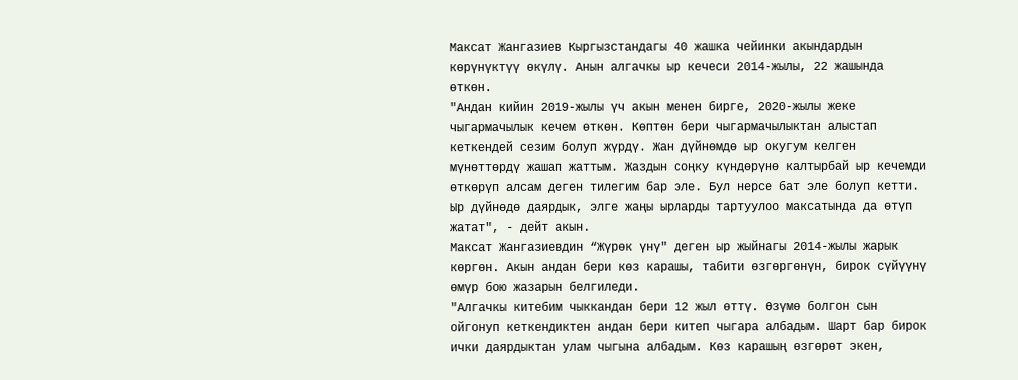Максат Жангазиев Кыргызстандагы 40 жашка чейинки акындардын көрүнүктүү өкүлү. Анын алгачкы ыр кечеси 2014-жылы, 22 жашында өткөн.
"Андан кийин 2019-жылы үч акын менен бирге, 2020-жылы жеке чыгармачылык кечем өткөн. Көптөн бери чыгармачылыктан алыстап кеткендей сезим болуп жүрдү. Жан дүйнөмдө ыр окугум келген мүнөттөрдү жашап жаттым. Жаздын соңку күндөрүнө калтырбай ыр кечемди өткөрүп алсам деген тилегим бар эле. Бул нерсе бат эле болуп кетти. Ыр дүйнөдө даярдык, элге жаңы ырларды тартуулоо максатында да өтүп жатат", - дейт акын.
Максат Жангазиевдин “Жүрөк үнү" деген ыр жыйнагы 2014-жылы жарык көргөн. Акын андан бери көз карашы, табити өзгөргөнүн, бирок сүйүүнү өмүр бою жазарын белгиледи.
"Алгачкы китебим чыккандан бери 12 жыл өттү. Өзүмө болгон сын ойгонуп кеткендиктен андан бери китеп чыгара албадым. Шарт бар бирок ички даярдыктан улам чыгына албадым. Көз карашың өзгөрөт экен,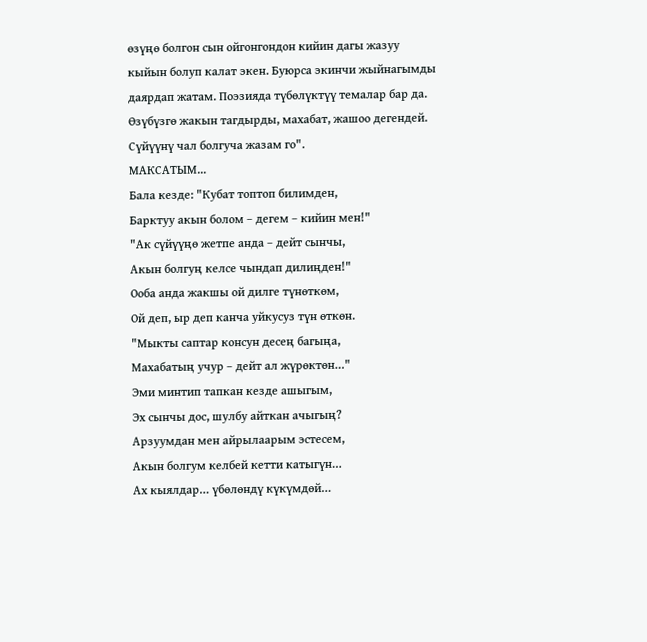өзүңө болгон сын ойгонгондон кийин дагы жазуу кыйын болуп калат экен. Буюрса экинчи жыйнагымды даярдап жатам. Поэзияда түбөлүктүү темалар бар да. Өзүбүзгө жакын тагдырды, махабат, жашоо дегендей. Сүйүүнү чал болгуча жазам го".
МАКСАТЫМ...
Бала кезде: "Кубат топтоп билимден,
Барктуу акын болом – дегем – кийин мен!"
"Ак сүйүүңө жетпе анда – дейт сынчы,
Акын болгуң келсе чындап дилиңден!"
Ооба анда жакшы ой дилге түнөткөм,
Ой деп, ыр деп канча уйкусуз түн өткөн.
"Мыкты саптар консун десең багыңа,
Махабатың учур – дейт ал жүрөктөн…"
Эми минтип тапкан кезде ашыгым,
Эх сынчы дос, шулбу айткан ачыгың?
Арзуумдан мен айрылаарым эстесем,
Акын болгум келбей кетти катыгүн…
Ах кыялдар… үбөлөндү күкүмдөй…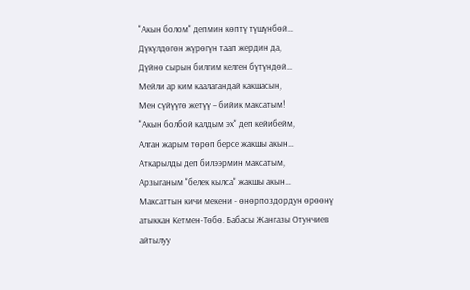"Акын болом" депмин көптү түшүнбөй…
Дүкүлдөгөн жүрөгүн таап жердин да,
Дүйнө сырын билгим келген бүтүндөй…
Мейли ар ким каалагандай какшасын,
Мен сүйүүгө жетүү – бийик максатым!
"Акын болбой калдым эх" деп кейибейм,
Алган жарым төрөп берсе жакшы акын…
Аткарылды деп билээрмин максатым,
Арзыганым "белек кылса" жакшы акын…
Максаттын кичи мекени - өнөрпоздордун өрөөнү атыккан Кетмен-Төбө. Бабасы Жангазы Отунчиев айтылуу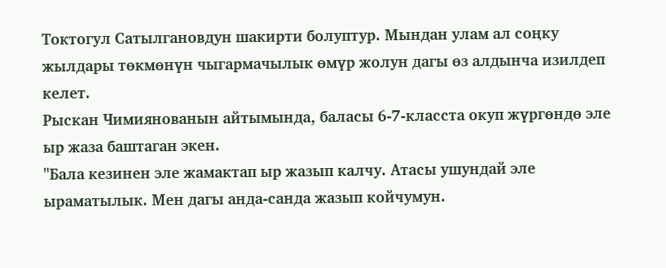Токтогул Сатылгановдун шакирти болуптур. Мындан улам ал соңку жылдары төкмөнүн чыгармачылык өмүр жолун дагы өз алдынча изилдеп келет.
Рыскан Чимиянованын айтымында, баласы 6-7-класста окуп жүргөндө эле ыр жаза баштаган экен.
"Бала кезинен эле жамактап ыр жазып калчу. Атасы ушундай эле ыраматылык. Мен дагы анда-санда жазып койчумун.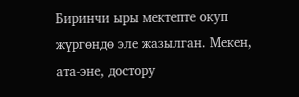Биринчи ыры мектепте окуп жүргөндө эле жазылган. Мекен, ата-эне, достору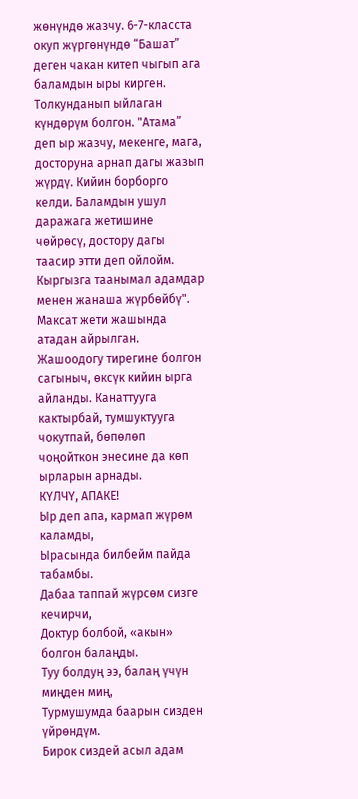жөнүндө жазчу. 6-7-класста окуп жүргөнүндө “Башат” деген чакан китеп чыгып ага баламдын ыры кирген. Толкунданып ыйлаган күндөрүм болгон. "Атама” деп ыр жазчу, мекенге, мага, досторуна арнап дагы жазып жүрдү. Кийин борборго келди. Баламдын ушул даражага жетишине чөйрөсү, достору дагы таасир этти деп ойлойм. Кыргызга таанымал адамдар менен жанаша жүрбөйбү".
Максат жети жашында атадан айрылган. Жашоодогу тирегине болгон сагыныч, өксүк кийин ырга айланды. Канаттууга кактырбай, тумшуктууга чокутпай, бөпөлөп чоңойткон энесине да көп ырларын арнады.
КҮЛЧҮ, АПАКЕ!
Ыр деп апа, кармап жүрөм каламды,
Ырасында билбейм пайда табамбы.
Дабаа таппай жүрсөм сизге кечирчи,
Доктур болбой, «акын» болгон балаңды.
Туу болдуң ээ, балаң үчүн миңден миң,
Турмушумда баарын сизден үйрөндүм.
Бирок сиздей асыл адам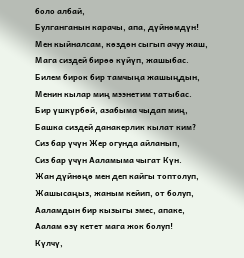боло албай,
Булганганын карачы, апа, дүйнөмдүн!
Мен кыйналсам, көздөн сыгып ачуу жаш,
Мага сиздей бирөө күйүп, жашыбас.
Билем бирок бир тамчыңа жашыңдын,
Менин кылар миң мээнетим татыбас.
Бир үшкүрбөй, азабыма чыдап миң,
Башка сиздей данакерлик кылат ким?
Сиз бар үчүн Жер огунда айланып,
Сиз бар үчүн Ааламыма чыгат Күн.
Жан дүйнөңө мен деп кайгы топтолуп,
Жашысаңыз, жаным кейип, от болуп,
Ааламдын бир кызыгы эмес, апаке,
Аалам өзү кетет мага жок болуп!
Күлчү,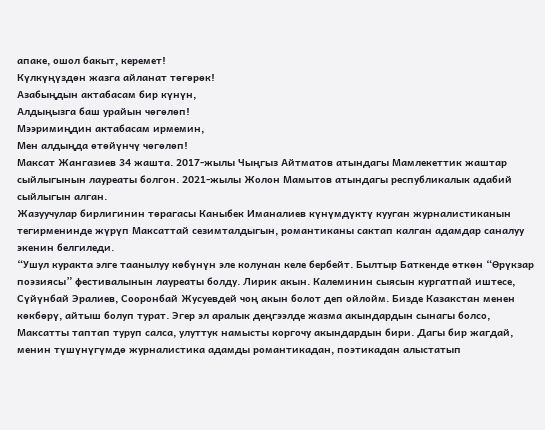апаке, ошол бакыт, керемет!
Күлкүңүздөн жазга айланат төгөрөк!
Азабыңдын актабасам бир күнүн,
Алдыңызга баш урайын чөгөлөп!
Мээримиңдин актабасам ирмемин,
Мен алдыңда өтөйүнчү чөгөлөп!
Максат Жангазиев 34 жашта. 2017-жылы Чыңгыз Айтматов атындагы Мамлекеттик жаштар сыйлыгынын лауреаты болгон. 2021-жылы Жолон Мамытов атындагы республикалык адабий сыйлыгын алган.
Жазуучулар бирлигинин төрагасы Каныбек Иманалиев күнүмдүктү кууган журналистиканын тегирменинде жүрүп Максаттай сезимталдыгын, романтиканы сактап калган адамдар саналуу экенин белгиледи.
“Ушул куракта элге таанылуу көбүнүн эле колунан келе бербейт. Былтыр Баткенде өткөн “Өрүкзар поэзиясы” фестивалынын лауреаты болду. Лирик акын. Калеминин сыясын кургатпай иштесе, Сүйүнбай Эралиев, Сооронбай Жусуевдей чоң акын болот деп ойлойм. Бизде Казакстан менен көкбөрү, айтыш болуп турат. Эгер эл аралык деңгээлде жазма акындардын сынагы болсо, Максатты таптап туруп салса, улуттук намысты коргочу акындардын бири. Дагы бир жагдай, менин түшүнүгүмдө журналистика адамды романтикадан, поэтикадан алыстатып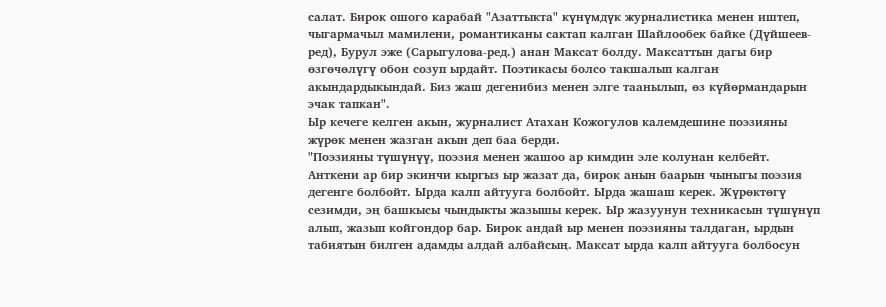салат. Бирок ошого карабай "Азаттыкта" күнүмдүк журналистика менен иштеп, чыгармачыл мамилени, романтиканы сактап калган Шайлообек байке (Дүйшеев-ред), Бурул эже (Сарыгулова-ред.) анан Максат болду. Максаттын дагы бир өзгөчөлүгү обон созуп ырдайт. Поэтикасы болсо такшалып калган акындардыкындай. Биз жаш дегенибиз менен элге таанылып, өз күйөрмандарын эчак тапкан".
Ыр кечеге келген акын, журналист Атахан Кожогулов калемдешине поэзияны жүрөк менен жазган акын деп баа берди.
"Поэзияны түшүнүү, поэзия менен жашоо ар кимдин эле колунан келбейт. Анткени ар бир экинчи кыргыз ыр жазат да, бирок анын баарын чыныгы поэзия дегенге болбойт. Ырда калп айтууга болбойт. Ырда жашаш керек. Жүрөктөгү сезимди, эң башкысы чындыкты жазышы керек. Ыр жазуунун техникасын түшүнүп алып, жазып койгондор бар. Бирок андай ыр менен поэзияны талдаган, ырдын табиятын билген адамды алдай албайсың. Максат ырда калп айтууга болбосун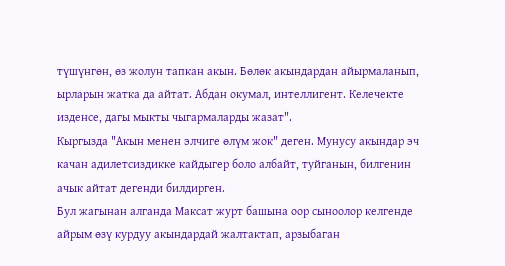түшүнгөн, өз жолун тапкан акын. Бөлөк акындардан айырмаланып, ырларын жатка да айтат. Абдан окумал, интеллигент. Келечекте изденсе, дагы мыкты чыгармаларды жазат".
Кыргызда "Акын менен элчиге өлүм жок" деген. Мунусу акындар эч качан адилетсиздикке кайдыгер боло албайт, туйганын, билгенин ачык айтат дегенди билдирген.
Бул жагынан алганда Максат журт башына оор сыноолор келгенде айрым өзү курдуу акындардай жалтактап, арзыбаган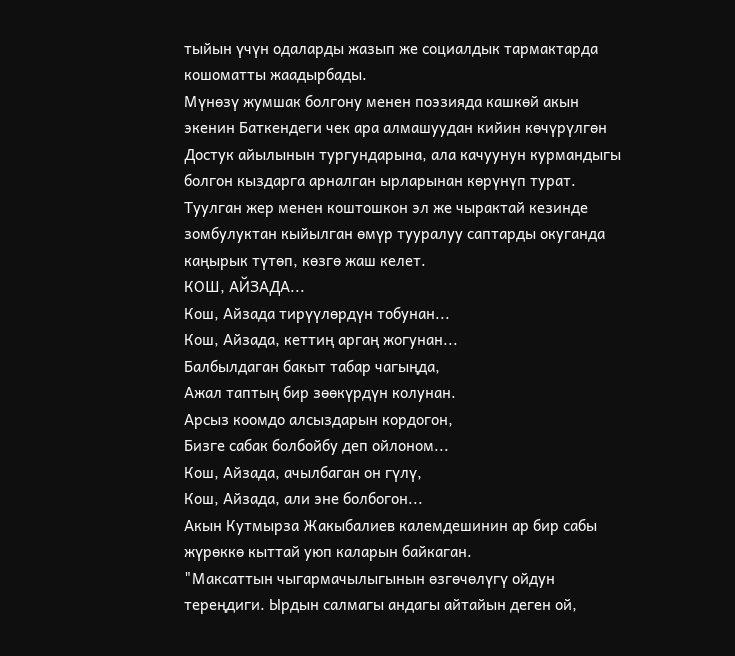тыйын үчүн одаларды жазып же социалдык тармактарда кошоматты жаадырбады.
Мүнөзү жумшак болгону менен поэзияда кашкөй акын экенин Баткендеги чек ара алмашуудан кийин көчүрүлгөн Достук айылынын тургундарына, ала качуунун курмандыгы болгон кыздарга арналган ырларынан көрүнүп турат.
Туулган жер менен коштошкон эл же чырактай кезинде зомбулуктан кыйылган өмүр тууралуу саптарды окуганда каңырык түтөп, көзгө жаш келет.
КОШ, АЙЗАДА...
Кош, Айзада тирүүлөрдүн тобунан...
Кош, Айзада, кеттиң аргаң жогунан...
Балбылдаган бакыт табар чагыңда,
Ажал таптың бир зөөкүрдүн колунан.
Арсыз коомдо алсыздарын кордогон,
Бизге сабак болбойбу деп ойлоном...
Кош, Айзада, ачылбаган он гүлү,
Кош, Айзада, али эне болбогон...
Акын Кутмырза Жакыбалиев калемдешинин ар бир сабы жүрөккө кыттай уюп каларын байкаган.
"Максаттын чыгармачылыгынын өзгөчөлүгү ойдун тереңдиги. Ырдын салмагы андагы айтайын деген ой,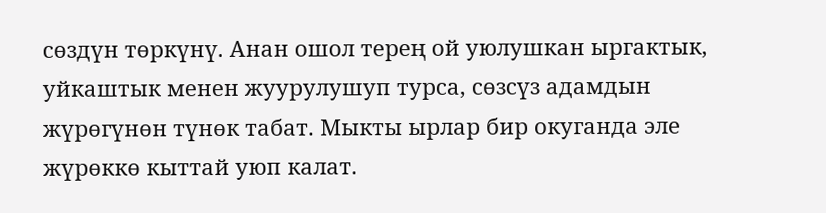сөздүн төркүнү. Анан ошол терең ой уюлушкан ыргактык, уйкаштык менен жуурулушуп турса, сөзсүз адамдын жүрөгүнөн түнөк табат. Мыкты ырлар бир окуганда эле жүрөккө кыттай уюп калат.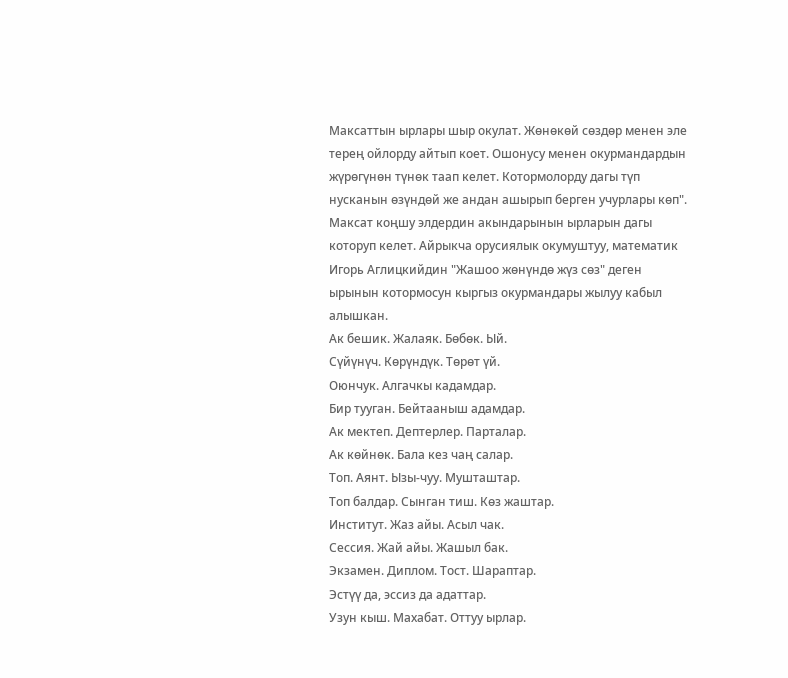Максаттын ырлары шыр окулат. Жөнөкөй сөздөр менен эле терең ойлорду айтып коет. Ошонусу менен окурмандардын жүрөгүнөн түнөк таап келет. Котормолорду дагы түп нусканын өзүндөй же андан ашырып берген учурлары көп".
Максат коңшу элдердин акындарынын ырларын дагы которуп келет. Айрыкча орусиялык окумуштуу, математик Игорь Аглицкийдин "Жашоо жөнүндө жүз сөз" деген ырынын котормосун кыргыз окурмандары жылуу кабыл алышкан.
Ак бешик. Жалаяк. Бөбөк. Ый.
Сүйүнүч. Көрүндүк. Төрөт үй.
Оюнчук. Алгачкы кадамдар.
Бир тууган. Бейтааныш адамдар.
Ак мектеп. Дептерлер. Парталар.
Ак көйнөк. Бала кез чаң салар.
Топ. Аянт. Ызы-чуу. Мушташтар.
Топ балдар. Сынган тиш. Көз жаштар.
Институт. Жаз айы. Асыл чак.
Сессия. Жай айы. Жашыл бак.
Экзамен. Диплом. Тост. Шараптар.
Эстүү да, эссиз да адаттар.
Узун кыш. Махабат. Оттуу ырлар.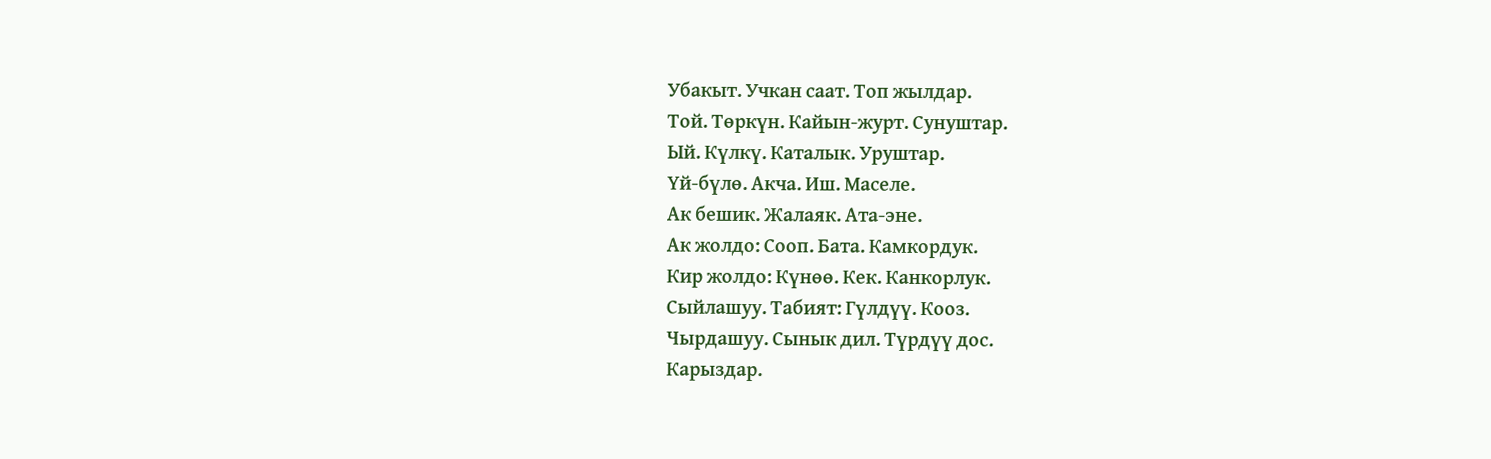Убакыт. Учкан саат. Топ жылдар.
Той. Төркүн. Кайын-журт. Сунуштар.
Ый. Күлкү. Каталык. Уруштар.
Үй-бүлө. Акча. Иш. Маселе.
Ак бешик. Жалаяк. Ата-эне.
Ак жолдо: Сооп. Бата. Камкордук.
Кир жолдо: Күнөө. Кек. Канкорлук.
Сыйлашуу. Табият: Гүлдүү. Кооз.
Чырдашуу. Сынык дил. Түрдүү дос.
Карыздар.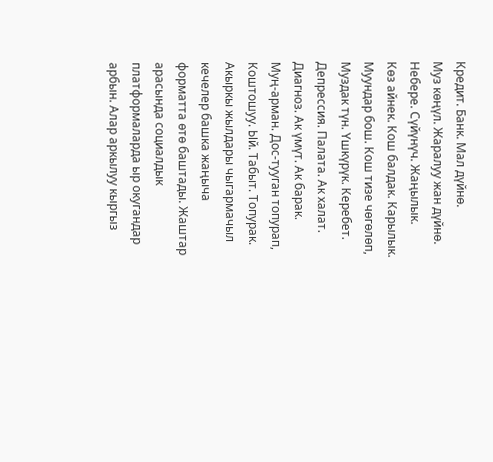Кредит. Банк. Мал дүйнө.
Муз көңүл. Жаралуу жан дүйнө.
Небере. Сүйүнүч. Жаңылык.
Көз айнек. Кош балдак. Карылык.
Муундар бош. Кош тизе чөгөлөп,
Муздак түн. Үшкүрүк. Керебет.
Депрессия. Палата. Ак халат.
Диагноз. Ак үмүт. Ак барак.
Муң-арман. Дос-тууган топурап,
Коштошуу. Ый. Табыт. Топурак.
Акыркы жылдары чыгармачыл кечелер башка жаңыча форматта өтө баштады. Жаштар арасында социалдык платформаларда ыр окугандар арбын. Алар аркылуу кыргыз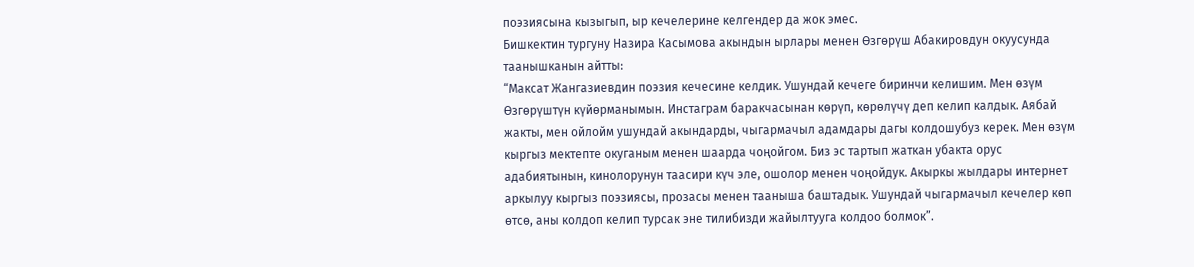поэзиясына кызыгып, ыр кечелерине келгендер да жок эмес.
Бишкектин тургуну Назира Касымова акындын ырлары менен Өзгөрүш Абакировдун окуусунда таанышканын айтты:
“Максат Жангазиевдин поэзия кечесине келдик. Ушундай кечеге биринчи келишим. Мен өзүм Өзгөрүштүн күйөрманымын. Инстаграм баракчасынан көрүп, көрөлүчү деп келип калдык. Аябай жакты, мен ойлойм ушундай акындарды, чыгармачыл адамдары дагы колдошубуз керек. Мен өзүм кыргыз мектепте окуганым менен шаарда чоңойгом. Биз эс тартып жаткан убакта орус адабиятынын, кинолорунун таасири күч эле, ошолор менен чоңойдук. Акыркы жылдары интернет аркылуу кыргыз поэзиясы, прозасы менен тааныша баштадык. Ушундай чыгармачыл кечелер көп өтсө, аны колдоп келип турсак эне тилибизди жайылтууга колдоо болмок”.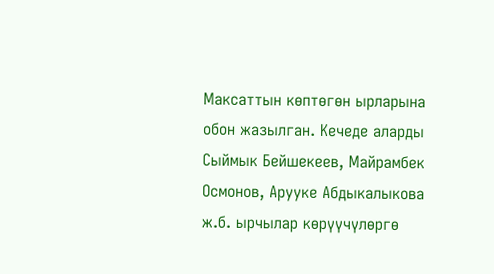Максаттын көптөгөн ырларына обон жазылган. Кечеде аларды Сыймык Бейшекеев, Майрамбек Осмонов, Арууке Абдыкалыкова ж.б. ырчылар көрүүчүлөргө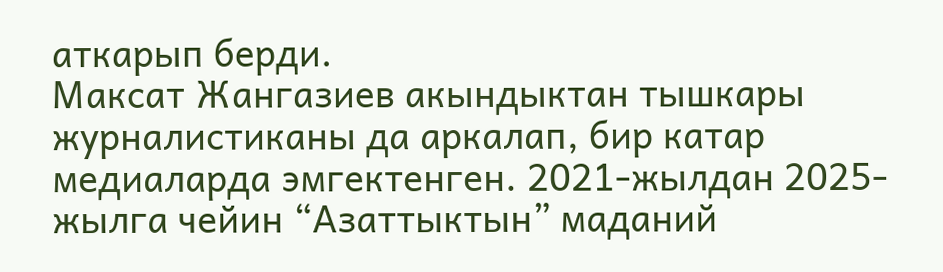аткарып берди.
Максат Жангазиев акындыктан тышкары журналистиканы да аркалап, бир катар медиаларда эмгектенген. 2021-жылдан 2025-жылга чейин “Азаттыктын” маданий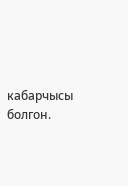кабарчысы болгон.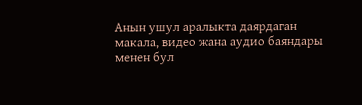Анын ушул аралыкта даярдаган макала, видео жана аудио баяндары менен бул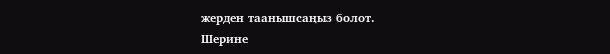жерден таанышсаңыз болот.
Шерине